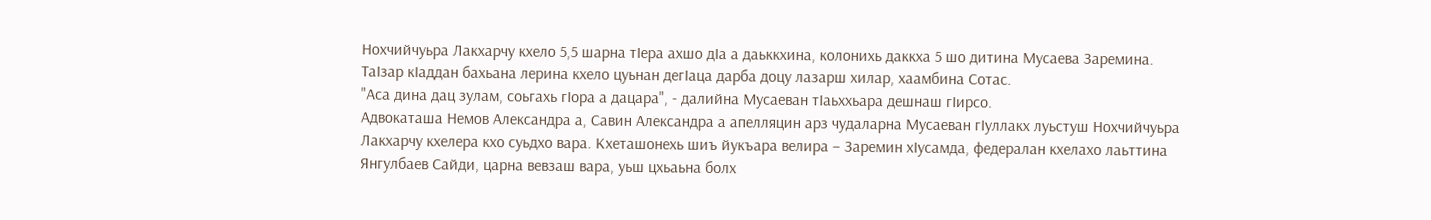Нохчийчуьра Лакхарчу кхело 5,5 шарна тIера ахшо дIа а даьккхина, колонихь даккха 5 шо дитина Мусаева Заремина. ТаIзар кIаддан бахьана лерина кхело цуьнан дегIаца дарба доцу лазарш хилар, хаамбина Сотас.
"Аса дина дац зулам, соьгахь гIора а дацара", - далийна Мусаеван тIаьххьара дешнаш гIирсо.
Адвокаташа Немов Александра а, Савин Александра а апелляцин арз чудаларна Мусаеван гIуллакх луьстуш Нохчийчуьра Лакхарчу кхелера кхо суьдхо вара. Кхеташонехь шиъ йукъара велира – Заремин хIусамда, федералан кхелахо лаьттина Янгулбаев Сайди, царна вевзаш вара, уьш цхьаьна болх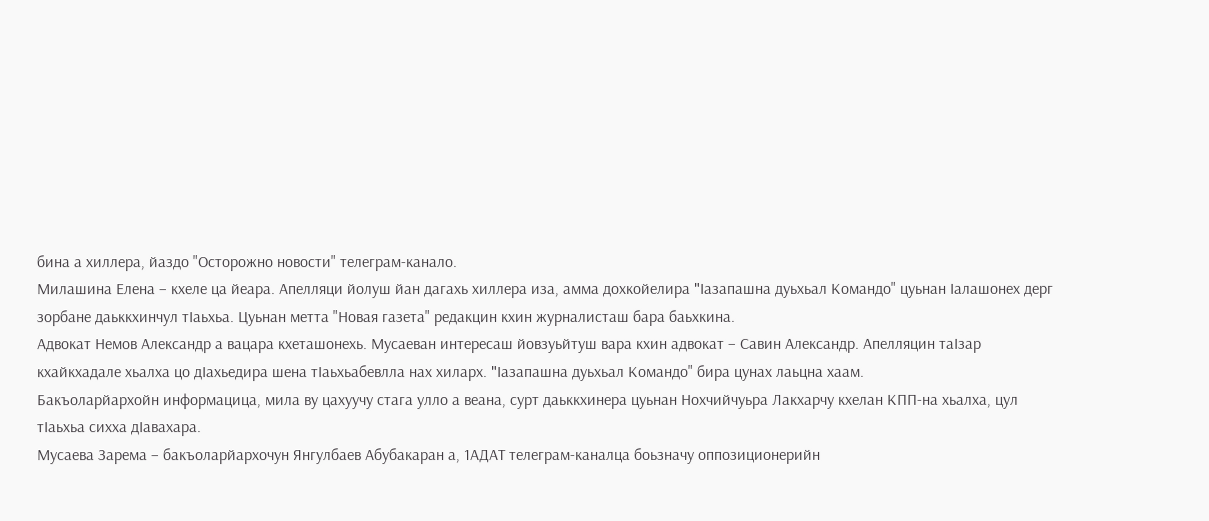бина а хиллера, йаздо "Осторожно новости" телеграм-канало.
Милашина Елена – кхеле ца йеара. Апелляци йолуш йан дагахь хиллера иза, амма дохкойелира "Iазапашна дуьхьал Командо" цуьнан Iалашонех дерг зорбане даьккхинчул тIаьхьа. Цуьнан метта "Новая газета" редакцин кхин журналисташ бара баьхкина.
Адвокат Немов Александр а вацара кхеташонехь. Мусаеван интересаш йовзуьйтуш вара кхин адвокат – Савин Александр. Апелляцин таIзар кхайкхадале хьалха цо дIахьедира шена тIаьхьабевлла нах хиларх. "Iазапашна дуьхьал Командо" бира цунах лаьцна хаам.
Бакъоларйархойн информацица, мила ву цахуучу стага улло а веана, сурт даьккхинера цуьнан Нохчийчуьра Лакхарчу кхелан КПП-на хьалха, цул тIаьхьа сихха дIавахара.
Мусаева Зарема – бакъоларйархочун Янгулбаев Абубакаран а, 1АДАТ телеграм-каналца боьзначу оппозиционерийн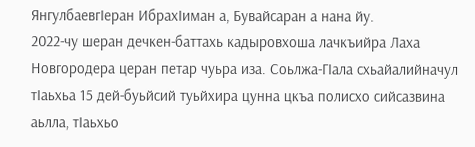ЯнгулбаевгIеран ИбрахIиман а, Бувайсаран а нана йу.
2022-чу шеран дечкен-баттахь кадыровхоша лачкъийра Лаха Новгородера церан петар чуьра иза. Соьлжа-ГIала схьайалийначул тIаьхьа 15 дей-буьйсий туьйхира цунна цкъа полисхо сийсазвина аьлла, тIаьхьо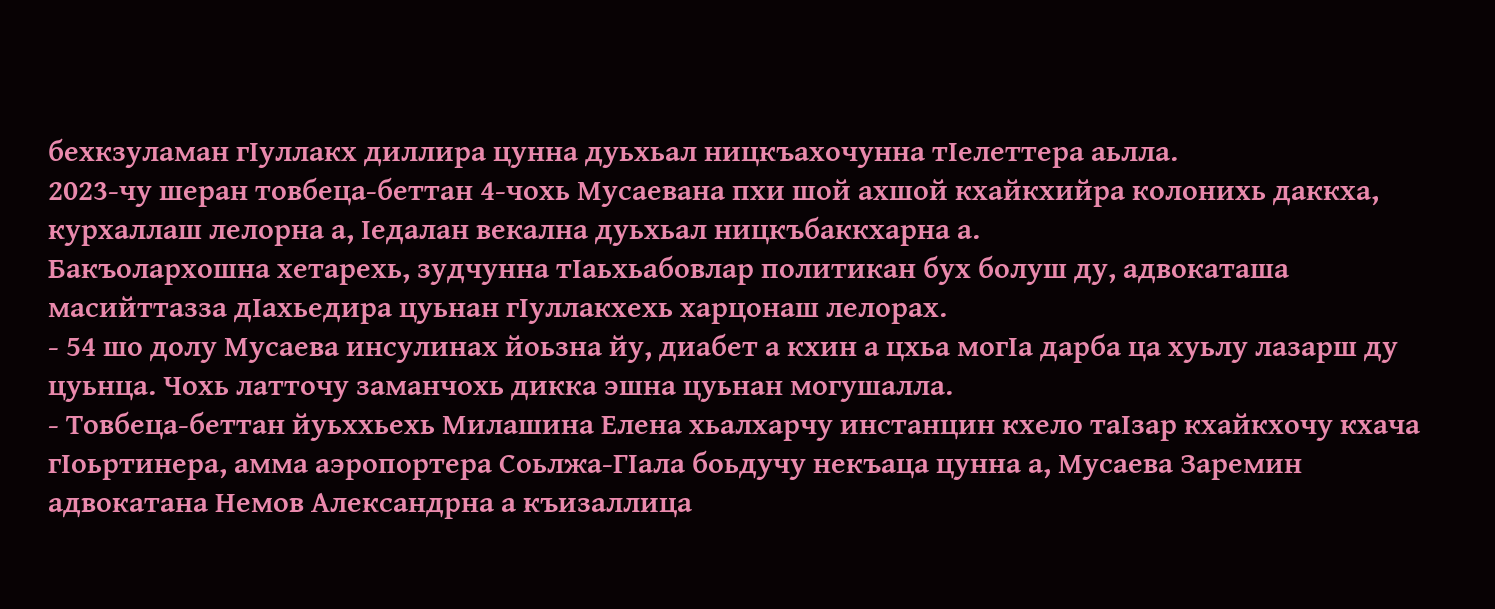бехкзуламан гIуллакх диллира цунна дуьхьал ницкъахочунна тIелеттера аьлла.
2023-чу шеран товбеца-беттан 4-чохь Мусаевана пхи шой ахшой кхайкхийра колонихь даккха, курхаллаш лелорна а, Iедалан векална дуьхьал ницкъбаккхарна а.
Бакъолархошна хетарехь, зудчунна тIаьхьабовлар политикан бух болуш ду, адвокаташа масийттазза дIахьедира цуьнан гIуллакхехь харцонаш лелорах.
- 54 шо долу Мусаева инсулинах йоьзна йу, диабет а кхин а цхьа могIа дарба ца хуьлу лазарш ду цуьнца. Чохь латточу заманчохь дикка эшна цуьнан могушалла.
- Товбеца-беттан йуьххьехь Милашина Елена хьалхарчу инстанцин кхело таIзар кхайкхочу кхача гIоьртинера, амма аэропортера Соьлжа-ГIала боьдучу некъаца цунна а, Мусаева Заремин адвокатана Немов Александрна а къизаллица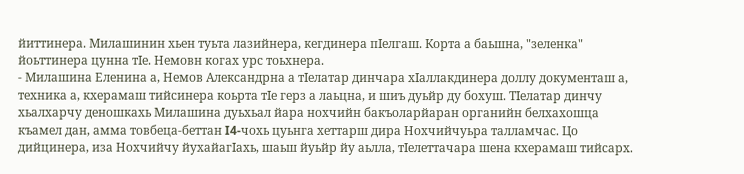йиттинера. Милашинин хьен туьта лазийнера, кегдинера пIелгаш. Корта а баьшна, "зеленка" йоьттинера цунна тIе. Немовн когах урс тоьхнера.
- Милашина Еленина а, Немов Александрна а тIелатар динчара хIаллакдинера доллу документаш а, техника а, кхерамаш тийсинера коьрта тIе герз а лаьцна, и шиъ дуьйр ду бохуш. ТIелатар динчу хьалхарчу деношкахь Милашина дуьхьал йара нохчийн бакъоларйаран органийн белхахошца къамел дан, амма товбеца-беттан I4-чохь цуьнга хеттарш дира Нохчийчуьра талламчас. Цо дийцинера, иза Нохчийчу йухайагIахь, шаьш йуьйр йу аьлла, тIелеттачара шена кхерамаш тийсарх.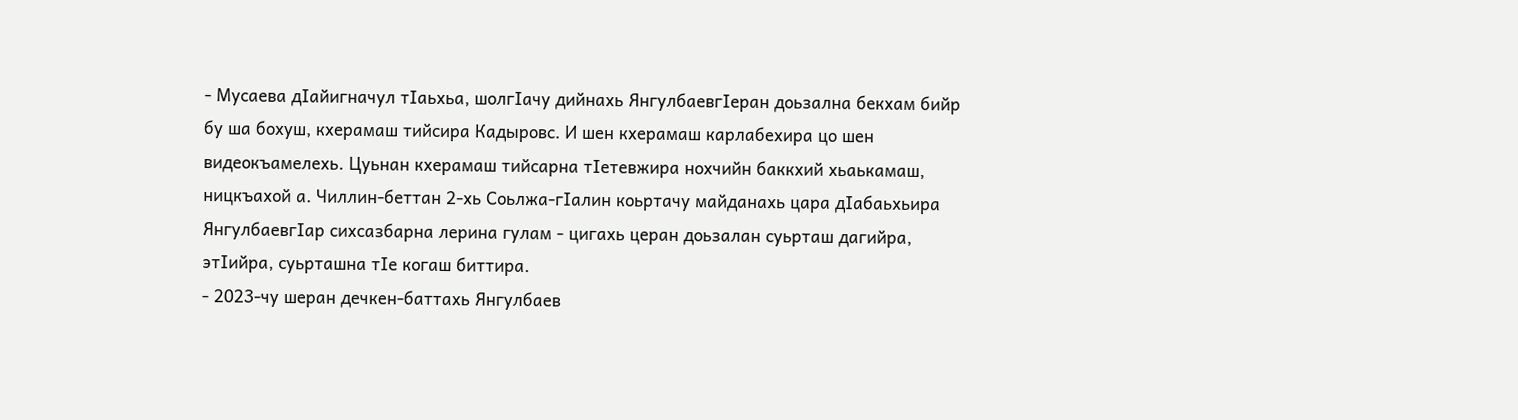- Мусаева дIайигначул тIаьхьа, шолгIачу дийнахь ЯнгулбаевгIеран доьзална бекхам бийр бу ша бохуш, кхерамаш тийсира Кадыровс. И шен кхерамаш карлабехира цо шен видеокъамелехь. Цуьнан кхерамаш тийсарна тIетевжира нохчийн баккхий хьаькамаш, ницкъахой а. Чиллин-беттан 2-хь Соьлжа-гIалин коьртачу майданахь цара дIабаьхьира ЯнгулбаевгIар сихсазбарна лерина гулам - цигахь церан доьзалан суьрташ дагийра, этIийра, суьрташна тIе когаш биттира.
- 2023-чу шеран дечкен-баттахь Янгулбаев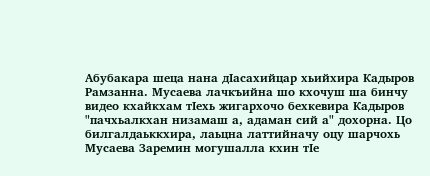Абубакара шеца нана дIасахийцар хьийхира Кадыров Рамзанна. Мусаева лачкъийна шо кхочуш ша бинчу видео кхайкхам тIехь жигархочо бехкевира Кадыров "пачхьалкхан низамаш а, адаман сий а" дохорна. Цо билгалдаьккхира, лаьцна латтийначу оцу шарчохь Мусаева Заремин могушалла кхин тIе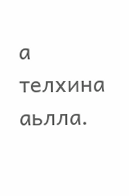а телхина аьлла.